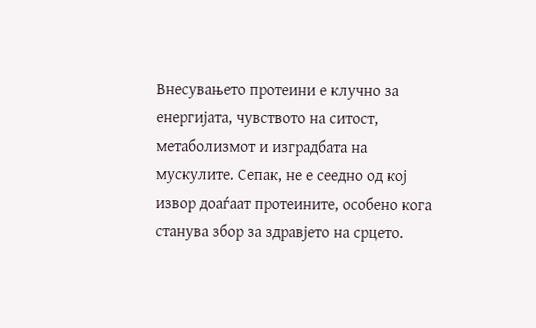Внесувањето протеини е клучно за енергијата, чувството на ситост, метаболизмот и изградбата на мускулите. Сепак, не е сеедно од кој извор доаѓаат протеините, особено кога станува збор за здравјето на срцето.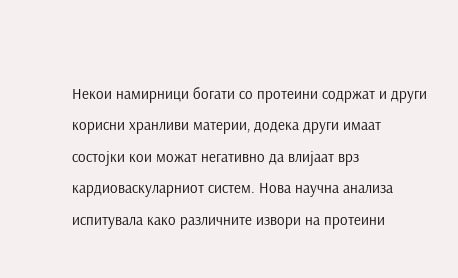Некои намирници богати со протеини содржат и други корисни хранливи материи, додека други имаат состојки кои можат негативно да влијаат врз кардиоваскуларниот систем. Нова научна анализа испитувала како различните извори на протеини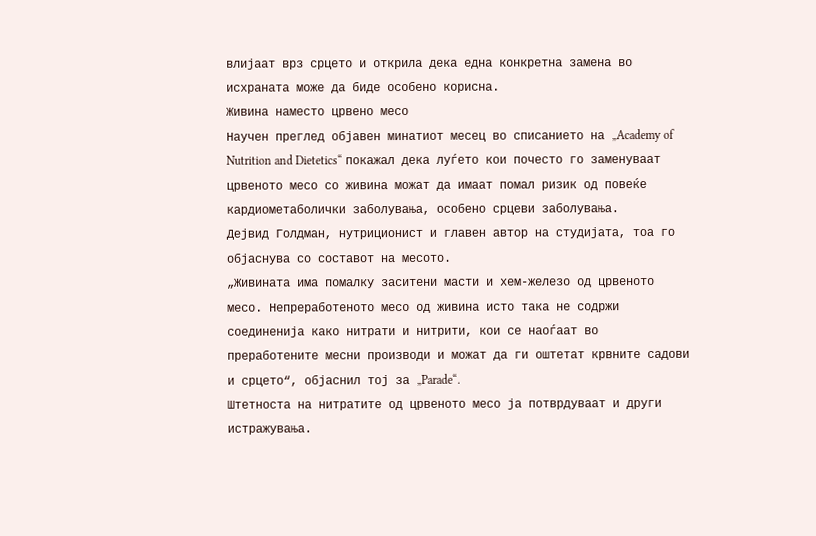влијаат врз срцето и открила дека една конкретна замена во исхраната може да биде особено корисна.
Живина наместо црвено месо
Научен преглед објавен минатиот месец во списанието на „Academy of Nutrition and Dietetics“ покажал дека луѓето кои почесто го заменуваат црвеното месо со живина можат да имаат помал ризик од повеќе кардиометаболички заболувања, особено срцеви заболувања.
Дејвид Голдман, нутриционист и главен автор на студијата, тоа го објаснува со составот на месото.
„Живината има помалку заситени масти и хем-железо од црвеното месо. Непреработеното месо од живина исто така не содржи соединенија како нитрати и нитрити, кои се наоѓаат во преработените месни производи и можат да ги оштетат крвните садови и срцето“, објаснил тој за „Parade“.
Штетноста на нитратите од црвеното месо ја потврдуваат и други истражувања.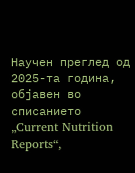Научен преглед од 2025-та година, објавен во списанието „Current Nutrition Reports“,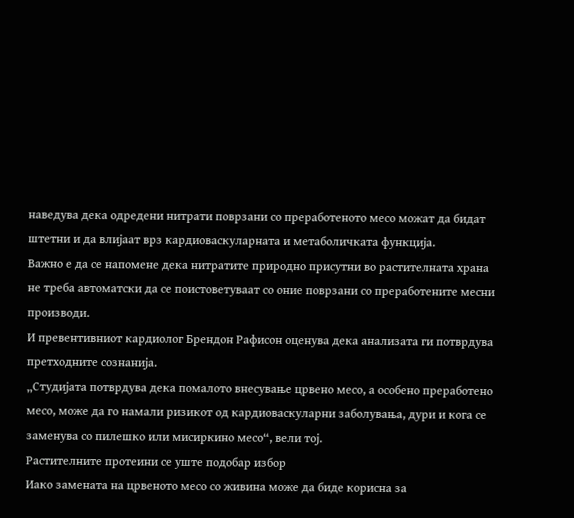наведува дека одредени нитрати поврзани со преработеното месо можат да бидат штетни и да влијаат врз кардиоваскуларната и метаболичката функција.
Важно е да се напомене дека нитратите природно присутни во растителната храна не треба автоматски да се поистоветуваат со оние поврзани со преработените месни производи.
И превентивниот кардиолог Брендон Рафисон оценува дека анализата ги потврдува претходните сознанија.
„Студијата потврдува дека помалото внесување црвено месо, а особено преработено месо, може да го намали ризикот од кардиоваскуларни заболувања, дури и кога се заменува со пилешко или мисиркино месо“, вели тој.
Растителните протеини се уште подобар избор
Иако замената на црвеното месо со живина може да биде корисна за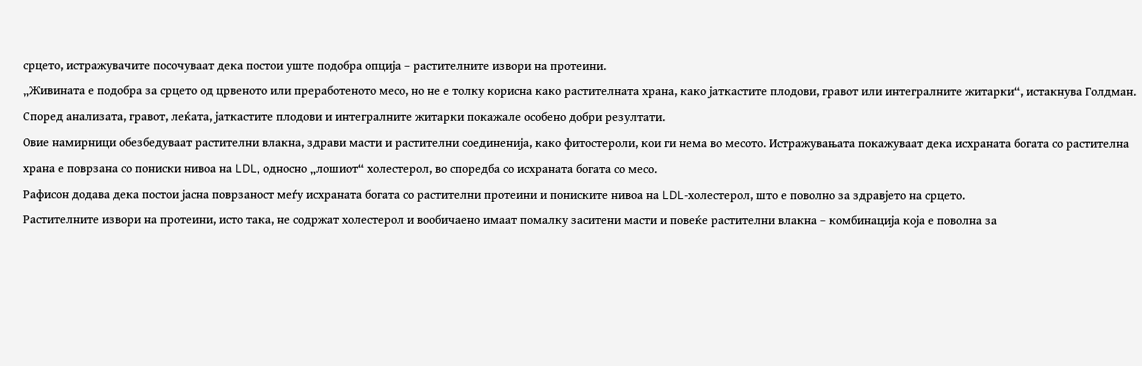срцето, истражувачите посочуваат дека постои уште подобра опција – растителните извори на протеини.
„Живината е подобра за срцето од црвеното или преработеното месо, но не е толку корисна како растителната храна, како јаткастите плодови, гравот или интегралните житарки“, истакнува Голдман.
Според анализата, гравот, леќата, јаткастите плодови и интегралните житарки покажале особено добри резултати.
Овие намирници обезбедуваат растителни влакна, здрави масти и растителни соединенија, како фитостероли, кои ги нема во месото. Истражувањата покажуваат дека исхраната богата со растителна храна е поврзана со пониски нивоа на LDL, односно „лошиот“ холестерол, во споредба со исхраната богата со месо.
Рафисон додава дека постои јасна поврзаност меѓу исхраната богата со растителни протеини и пониските нивоа на LDL-холестерол, што е поволно за здравјето на срцето.
Растителните извори на протеини, исто така, не содржат холестерол и вообичаено имаат помалку заситени масти и повеќе растителни влакна – комбинација која е поволна за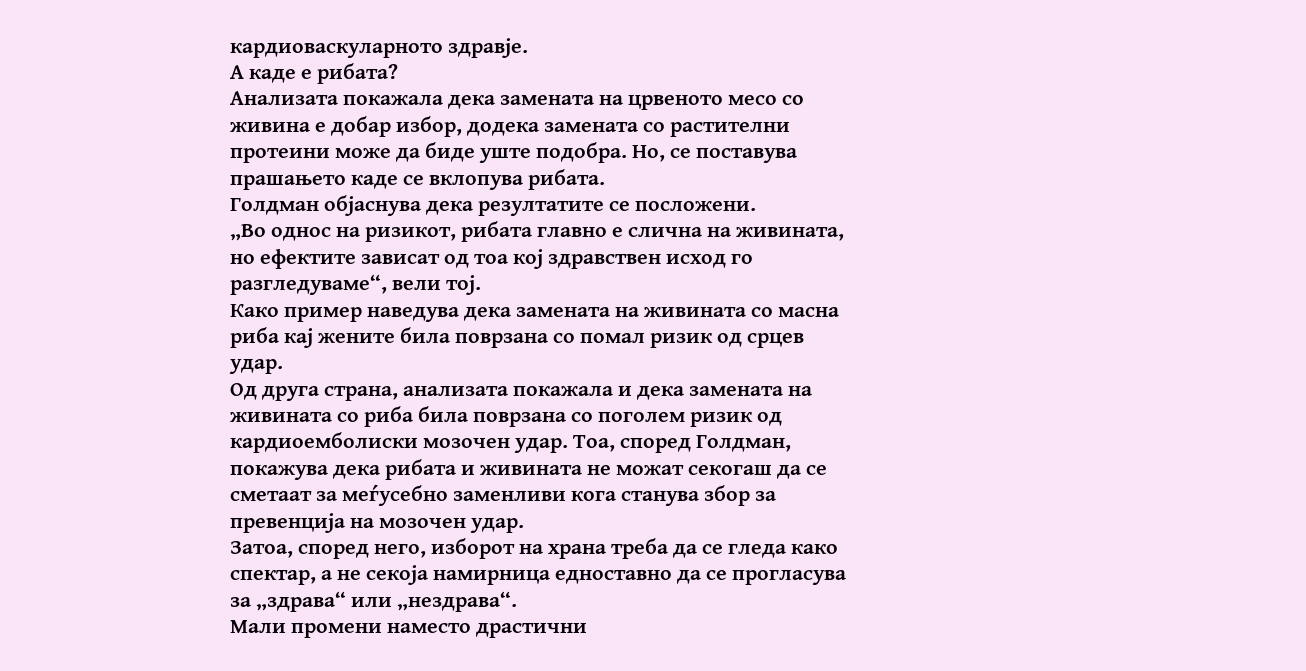кардиоваскуларното здравје.
А каде е рибата?
Анализата покажала дека замената на црвеното месо со живина е добар избор, додека замената со растителни протеини може да биде уште подобра. Но, се поставува прашањето каде се вклопува рибата.
Голдман објаснува дека резултатите се посложени.
„Во однос на ризикот, рибата главно е слична на живината, но ефектите зависат од тоа кој здравствен исход го разгледуваме“, вели тој.
Како пример наведува дека замената на живината со масна риба кај жените била поврзана со помал ризик од срцев удар.
Од друга страна, анализата покажала и дека замената на живината со риба била поврзана со поголем ризик од кардиоемболиски мозочен удар. Тоа, според Голдман, покажува дека рибата и живината не можат секогаш да се сметаат за меѓусебно заменливи кога станува збор за превенција на мозочен удар.
Затоа, според него, изборот на храна треба да се гледа како спектар, а не секоја намирница едноставно да се прогласува за „здрава“ или „нездрава“.
Мали промени наместо драстични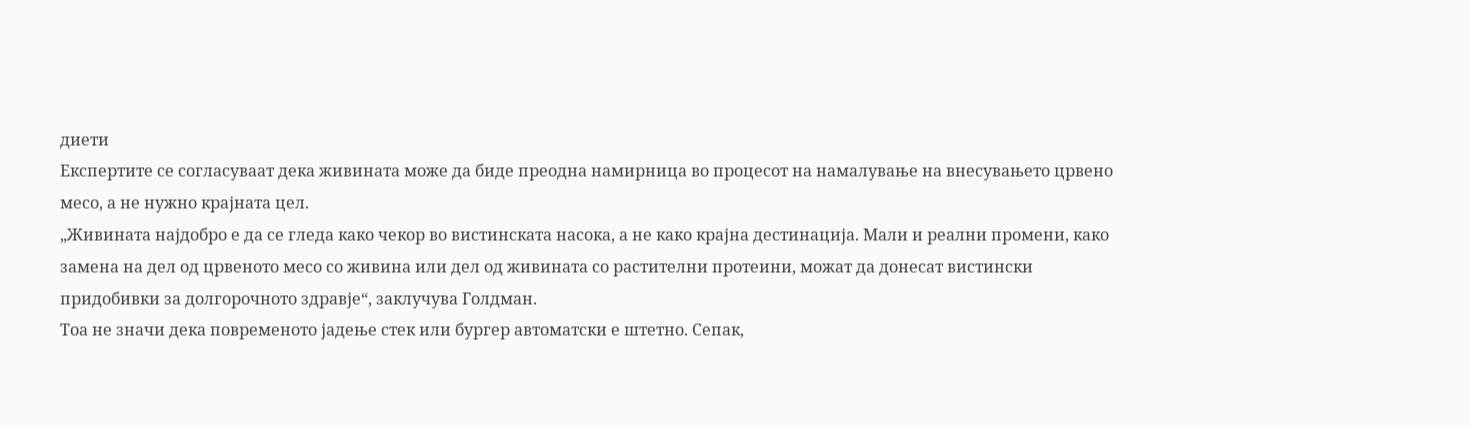диети
Експертите се согласуваат дека живината може да биде преодна намирница во процесот на намалување на внесувањето црвено месо, а не нужно крајната цел.
„Живината најдобро е да се гледа како чекор во вистинската насока, а не како крајна дестинација. Мали и реални промени, како замена на дел од црвеното месо со живина или дел од живината со растителни протеини, можат да донесат вистински придобивки за долгорочното здравје“, заклучува Голдман.
Тоа не значи дека повременото јадење стек или бургер автоматски е штетно. Сепак,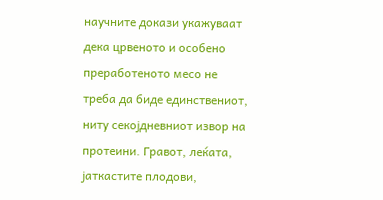научните докази укажуваат дека црвеното и особено преработеното месо не треба да биде единствениот, ниту секојдневниот извор на протеини. Гравот, леќата, јаткастите плодови,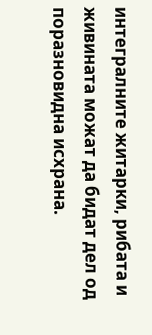интегралните житарки, рибата и живината можат да бидат дел од поразновидна исхрана.